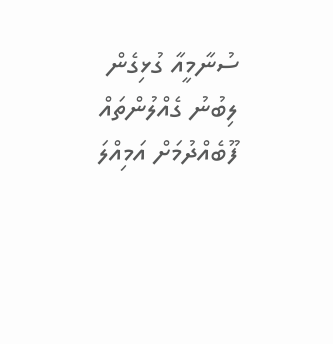ސުނާމީއާ ގުޅިގެން ލިބުނު ގެއްލުންތައް ފޫބެއްދުމަށް އަމިއްލަ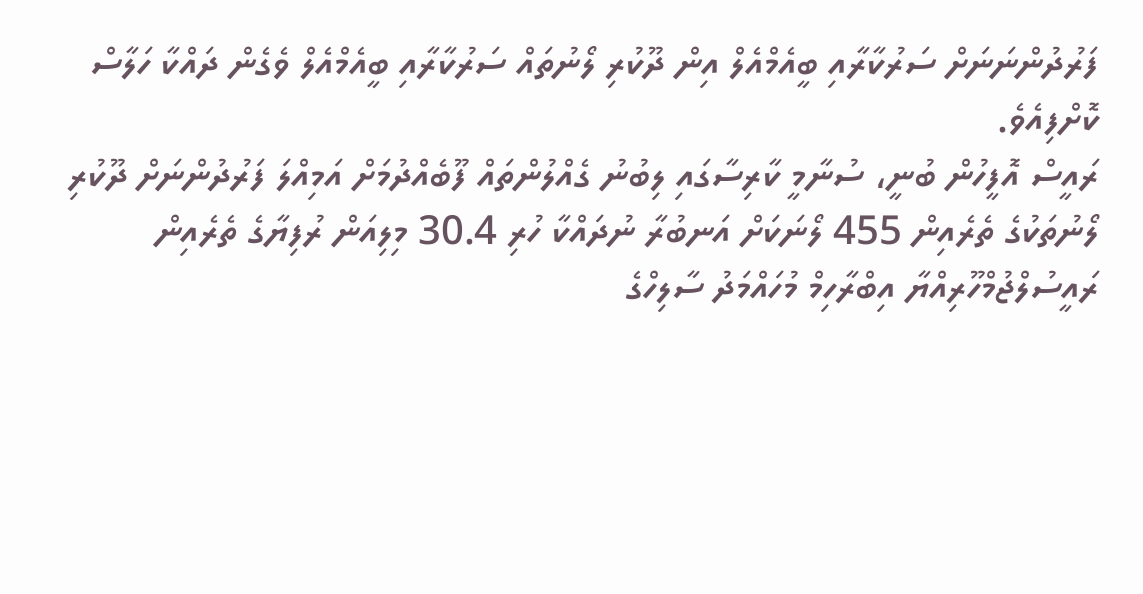ފަރުދުންނަނަށް ސަރުކާރާއި ބީއެމްއެލް އިން ދޫކުރި ލޯނުތައް ސަރުކާރާއި ބީއެމްއެލް ވެގެން ދައްކާ ހަލާސް ކޮށްފިއެވެ.
ރައީސް އޮފީހުން ބުނީ، ސުނާމީ ކާރިސާގައި ލިބުނު ގެއްލުންތައް ފޫބެއްދުމަށް އަމިއްލަ ފަރުދުންނަށް ދޫކުރި ލޯނުތަކުގެ ތެރެއިން 455 ލޯނަކަށް އަނބުރާ ނުދައްކާ ހުރި 30.4 މިލިއަން ރުފިޔާގެ ތެރެއިން ރައީސުލްޖުމްހޫރިއްޔާ އިބްރާހިމް މުހައްމަދު ސާލިހްގެ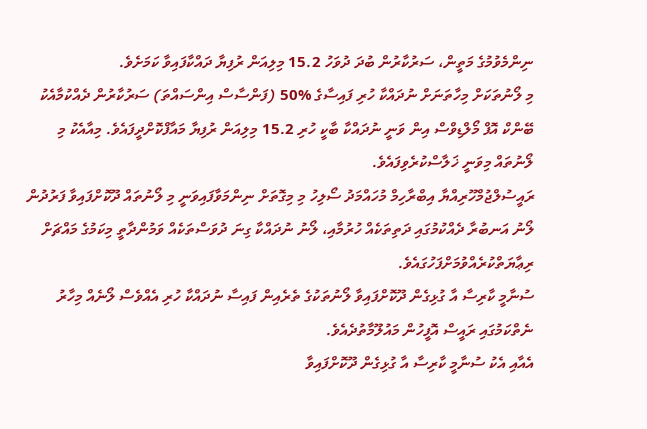ނިންމެވުމުގެ މަތީން، ސަރުކާރުން ބުދަ ދުވަހު 15.2 މިލިއަން ރުފިޔާ ދައްކާފައިވާ ކަމަށެވެ.
މި ލޯނުތަކަށް މިހާތަނަށް ނުދައްކާ ހުރި ފައިސާގެ %50 (ފަންސާސް އިންސައްތަ) ސަރުކާރުން ދެއްކުމާއެކު ބޭންކް އޮފް މޯލްޑިވްސް އިން ވަނީ ނުދައްކާ ބާކީ ހުރި 15.2 މިލިއަން ރުފިޔާ މައާފްކޮށްދީފައެވެ. މިއާއެކު މި ލޯނުތައް މިވަނީ ޚަލާސްކުރެވިފައެވެ.
ރައީސުލްޖުމްހޫރިއްޔާ އިބްރާހިމް މުހައްމަދު ސޯލިހު މި މިގޮތަށް ނިންމަވާފައިވަނީ މި ލޯނުތައް ދޫކޮށްފައިވާ ފަރުދުން ލޯނު އަނބުރާ ދެއްކުމުގައި ދަތިތަކެއް ހުރުމާއި، ލޯނު ނުދައްކާ ގިނަ ދުވަސްތަކެއް ވަމުންދާތީ މިކަމުގެ މައްޗަށް ރިޢާޔަތްކުރެއްވުމަށްފަހުގައެވެ.
ސުނާމީ ކާރިސާ އާ ގުޅިގެން ދޫކޮށްފައިވާ ލޯނުތަކުގެ ތެރެއިން ފައިސާ ނުދައްކާ ހުރި އެއްވެސް ލޯނެއް މިހާރު ނެތްކަމުގައި ރައީސް އޮފީހުން މައުލޫމާތުދެއެވެ.
އެއާއި އެކު ސުނާމީ ކާރިސާ އާ ގުޅިގެން ދޫކޮށްފައިވާ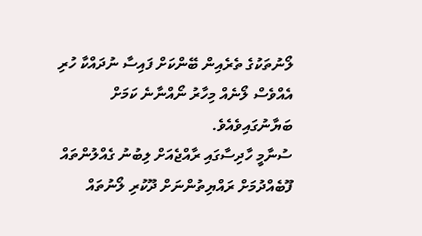ލޯނުތަކުގެ ތެރެއިން ބޭންކަށް ފައިސާ ނުދައްކާ ހުރި އެއްވެސް ލޯނެއް މިހާރު ނޯއްނާނެ ކަމަށް ބަޔާނުގައިވެއެވެ.
ސުނާމީ ހާދިސާގައި ރާއްޖެއަށް ލިބުނު ގެއްލުންތައް ފޫބެއްދުމަށް ރައްޔިތުންނަށް ދޫކުރި ލޯނުތައް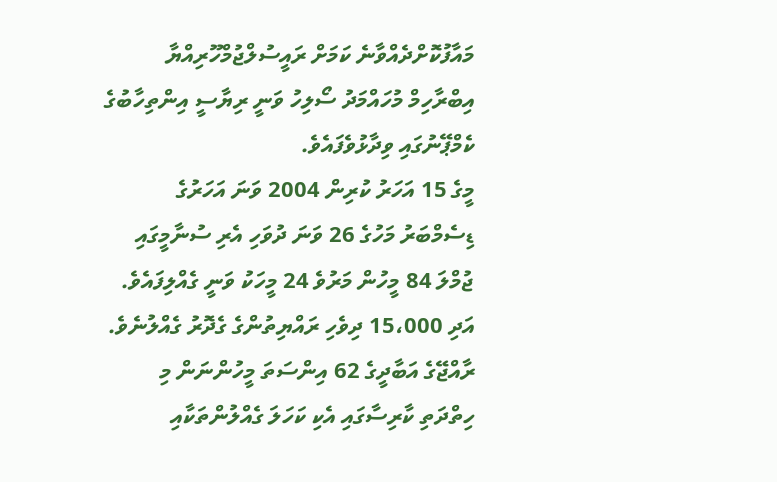މައާފުކޮށްދެއްވާނެ ކަމަށް ރައީސުލްޖުމްހޫރިއްޔާ އިބްރާހިމް މުހައްމަދު ސޯލިހު ވަނީ ރިޔާސީ އިންތިހާބުގެ ކެމްޕޭނުގައި ވިދާޅުވެފައެވެ.
މީގެ 15 އަހަރު ކުރިން 2004 ވަނަ އަހަރުގެ ޑިސެމްބަރު މަހުގެ 26 ވަނަ ދުވަހި އެރި ސުނާމީގައި ޖުމްލަ 84 މީހުން މަރުވެ 24 މީހަކު ވަނީ ގެއްލިފައެވެ. އަދި 15،000 ދިވެހި ރައްޔިތުންގެ ގެދޮރު ގެއްލުނެވެ. ރާއްޖޭގެ އަބާދީގެ 62 އިންސަތަ މީހުންނަން މި ހިތްދަތި ކާރިސާގައި އެކި ކަހަލަ ގެއްލުންތަކާއި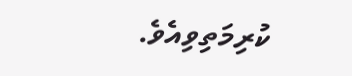ކުރިމަތިވިއެވެ.